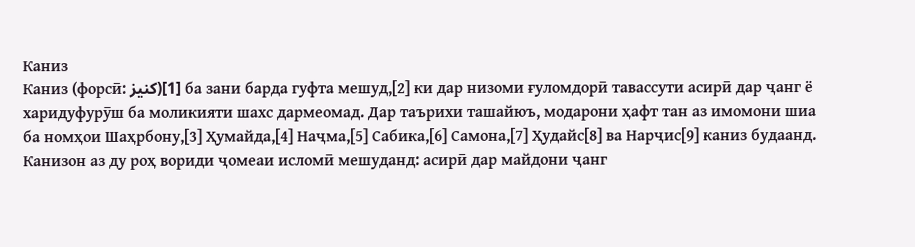Каниз
Каниз (форсӣ: کنیز)[1] ба зани барда гуфта мешуд,[2] ки дар низоми ғуломдорӣ тавассути асирӣ дар ҷанг ё харидуфурӯш ба моликияти шахс дармеомад. Дар таърихи ташайюъ, модарони ҳафт тан аз имомони шиа ба номҳои Шаҳрбону,[3] Ҳумайда,[4] Наҷма,[5] Сабика,[6] Самона,[7] Ҳудайс[8] ва Нарҷис[9] каниз будаанд.
Канизон аз ду роҳ вориди ҷомеаи исломӣ мешуданд: асирӣ дар майдони ҷанг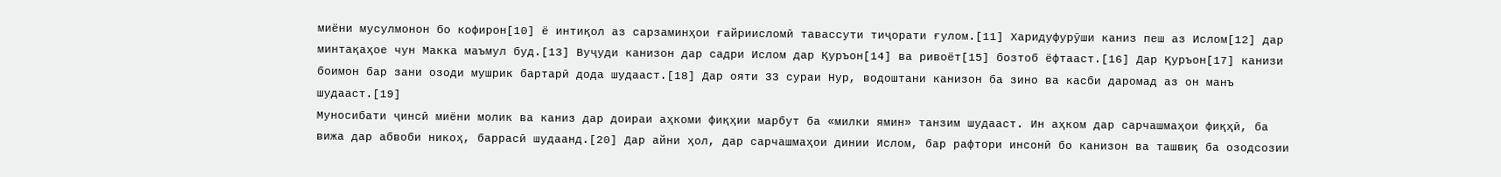миёни мусулмонон бо кофирон[10] ё интиқол аз сарзаминҳои ғайриисломӣ тавассути тиҷорати ғулом.[11] Харидуфурӯши каниз пеш аз Ислом[12] дар минтақаҳое чун Макка маъмул буд.[13] Вуҷуди канизон дар садри Ислом дар Қуръон[14] ва ривоёт[15] бозтоб ёфтааст.[16] Дар Қуръон[17] канизи боимон бар зани озоди мушрик бартарӣ дода шудааст.[18] Дар ояти 33 сураи Нур, водоштани канизон ба зино ва касби даромад аз он манъ шудааст.[19]
Муносибати ҷинсӣ миёни молик ва каниз дар доираи аҳкоми фиқҳии марбут ба «милки ямин» танзим шудааст. Ин аҳком дар сарчашмаҳои фиқҳӣ, ба вижа дар абвоби никоҳ, баррасӣ шудаанд.[20] Дар айни ҳол, дар сарчашмаҳои динии Ислом, бар рафтори инсонӣ бо канизон ва ташвиқ ба озодсозии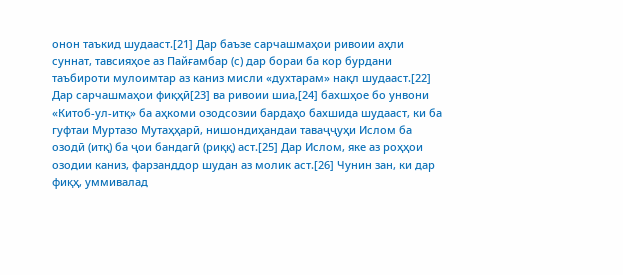онон таъкид шудааст.[21] Дар баъзе сарчашмаҳои ривоии аҳли суннат, тавсияҳое аз Пайғамбар (с) дар бораи ба кор бурдани таъбироти мулоимтар аз каниз мисли «духтарам» нақл шудааст.[22]
Дар сарчашмаҳои фиқҳӣ[23] ва ривоии шиа,[24] бахшҳое бо унвони «Китоб-ул-итқ» ба аҳкоми озодсозии бардаҳо бахшида шудааст, ки ба гуфтаи Муртазо Мутаҳҳарӣ, нишондиҳандаи таваҷҷуҳи Ислом ба озодӣ (итқ) ба ҷои бандагӣ (риққ) аст.[25] Дар Ислом, яке аз роҳҳои озодии каниз, фарзанддор шудан аз молик аст.[26] Чунин зан, ки дар фиқҳ, уммивалад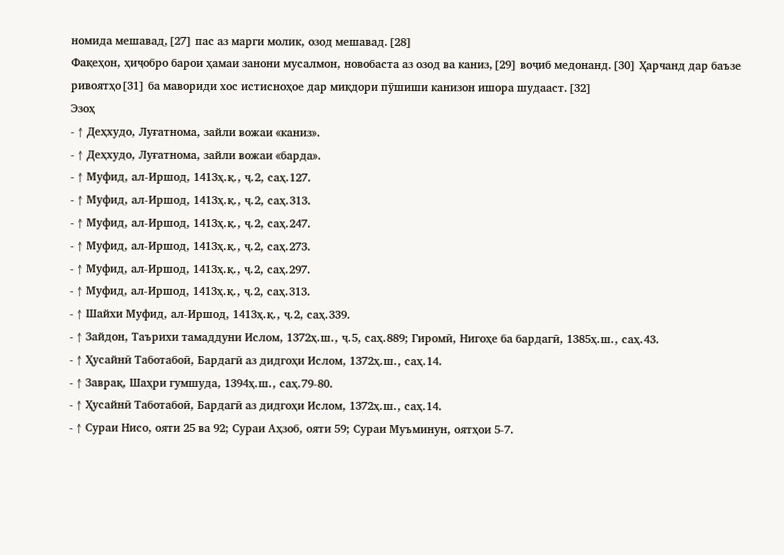номида мешавад,[27] пас аз марги молик, озод мешавад.[28]
Фақеҳон, ҳиҷобро барои ҳамаи занони мусалмон, новобаста аз озод ва каниз,[29] воҷиб медонанд.[30] Ҳарчанд дар баъзе ривоятҳо[31] ба мавориди хос истисноҳое дар миқдори пӯшиши канизон ишора шудааст.[32]
Эзоҳ
- ↑ Деҳхудо, Луғатнома, зайли вожаи «каниз».
- ↑ Деҳхудо, Луғатнома, зайли вожаи «барда».
- ↑ Муфид, ал-Иршод, 1413ҳ.қ., ҷ.2, саҳ.127.
- ↑ Муфид, ал-Иршод, 1413ҳ.қ., ҷ.2, саҳ.313.
- ↑ Муфид, ал-Иршод, 1413ҳ.қ., ҷ.2, саҳ.247.
- ↑ Муфид, ал-Иршод, 1413ҳ.қ., ҷ.2, саҳ.273.
- ↑ Муфид, ал-Иршод, 1413ҳ.қ., ҷ.2, саҳ.297.
- ↑ Муфид, ал-Иршод, 1413ҳ.қ., ҷ.2, саҳ.313.
- ↑ Шайхи Муфид, ал-Иршод, 1413ҳ.қ., ҷ.2, саҳ.339.
- ↑ Зайдон, Таърихи тамаддуни Ислом, 1372ҳ.ш., ҷ.5, саҳ.889; Гиромӣ, Нигоҳе ба бардагӣ, 1385ҳ.ш., саҳ.43.
- ↑ Ҳусайнӣ Таботабоӣ, Бардагӣ аз дидгоҳи Ислом, 1372ҳ.ш., саҳ.14.
- ↑ Заврақ, Шаҳри гумшуда, 1394ҳ.ш., саҳ.79-80.
- ↑ Ҳусайнӣ Таботабоӣ, Бардагӣ аз дидгоҳи Ислом, 1372ҳ.ш., саҳ.14.
- ↑ Сураи Нисо, ояти 25 ва 92; Сураи Аҳзоб, ояти 59; Сураи Муъминун, оятҳои 5-7.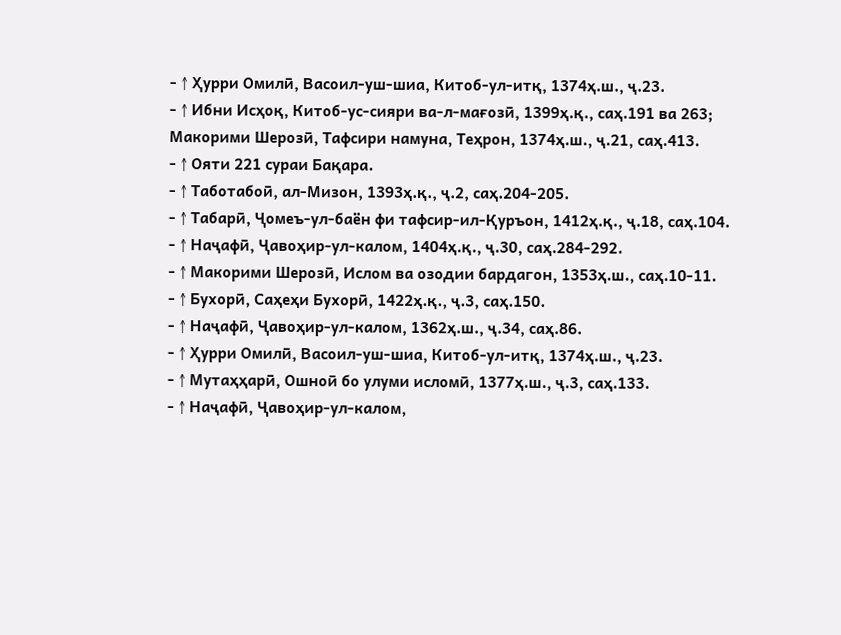- ↑ Ҳурри Омилӣ, Васоил-уш-шиа, Китоб-ул-итқ, 1374ҳ.ш., ҷ.23.
- ↑ Ибни Исҳоқ, Китоб-ус-сияри ва-л-мағозӣ, 1399ҳ.қ., саҳ.191 ва 263; Макорими Шерозӣ, Тафсири намуна, Теҳрон, 1374ҳ.ш., ҷ.21, саҳ.413.
- ↑ Ояти 221 сураи Бақара.
- ↑ Таботабоӣ, ал-Мизон, 1393ҳ.қ., ҷ.2, саҳ.204-205.
- ↑ Табарӣ, Ҷомеъ-ул-баён фи тафсир-ил-Қуръон, 1412ҳ.қ., ҷ.18, саҳ.104.
- ↑ Наҷафӣ, Ҷавоҳир-ул-калом, 1404ҳ.қ., ҷ.30, саҳ.284-292.
- ↑ Макорими Шерозӣ, Ислом ва озодии бардагон, 1353ҳ.ш., саҳ.10-11.
- ↑ Бухорӣ, Саҳеҳи Бухорӣ, 1422ҳ.қ., ҷ.3, саҳ.150.
- ↑ Наҷафӣ, Ҷавоҳир-ул-калом, 1362ҳ.ш., ҷ.34, саҳ.86.
- ↑ Ҳурри Омилӣ, Васоил-уш-шиа, Китоб-ул-итқ, 1374ҳ.ш., ҷ.23.
- ↑ Мутаҳҳарӣ, Ошноӣ бо улуми исломӣ, 1377ҳ.ш., ҷ.3, саҳ.133.
- ↑ Наҷафӣ, Ҷавоҳир-ул-калом,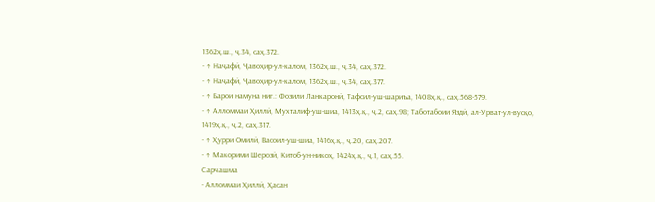1362ҳ.ш., ҷ.34, саҳ.372.
- ↑ Наҷафӣ, Ҷавоҳир-ул-калом, 1362ҳ.ш., ҷ.34, саҳ.372.
- ↑ Наҷафӣ, Ҷавоҳир-ул-калом, 1362ҳ.ш., ҷ.34, саҳ.377.
- ↑ Барои намуна ниг.: Фозили Ланкаронӣ, Тафсил-уш-шариъа, 1408ҳ.қ., саҳ.568-579.
- ↑ Алломмаи Ҳиллӣ, Мухталиф-уш-шиа, 1413ҳ.қ., ҷ.2, саҳ.98; Таботабоии Яздӣ, ал-Урват-ул-вусқо, 1419ҳ.қ., ҷ.2, саҳ.317.
- ↑ Ҳурри Омилӣ, Васоил-уш-шиа, 1416ҳ.қ., ҷ.20, саҳ.207.
- ↑ Макорими Шерозӣ, Китоб-ун-никоҳ, 1424ҳ.қ., ҷ.1, саҳ.55.
Сарчашма
- Алломмаи Ҳиллӣ, Ҳасан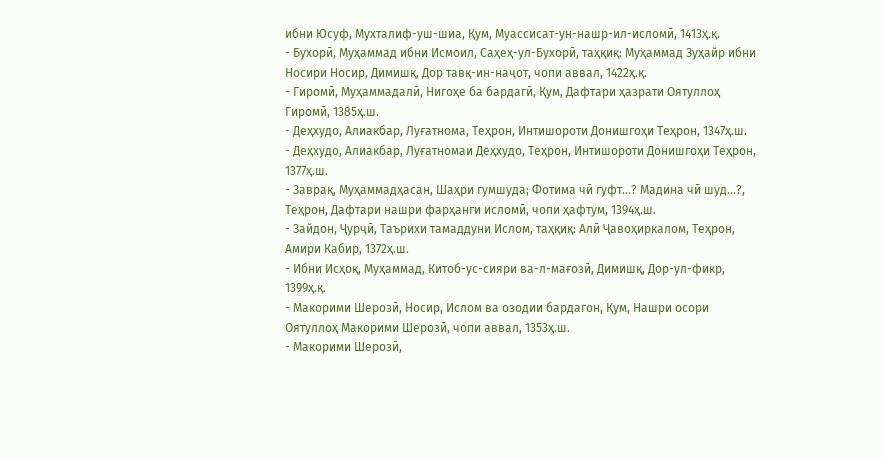ибни Юсуф, Мухталиф-уш-шиа, Қум, Муассисат-ун-нашр-ил-исломӣ, 1413ҳ.қ.
- Бухорӣ, Муҳаммад ибни Исмоил, Саҳеҳ-ул-Бухорӣ, таҳқиқ: Муҳаммад Зуҳайр ибни Носири Носир, Димишқ, Дор тавқ-ин-наҷот, чопи аввал, 1422ҳ.қ.
- Гиромӣ, Муҳаммадалӣ, Нигоҳе ба бардагӣ, Қум, Дафтари ҳазрати Оятуллоҳ Гиромӣ, 1385ҳ.ш.
- Деҳхудо, Алиакбар, Луғатнома, Теҳрон, Интишороти Донишгоҳи Теҳрон, 1347ҳ.ш.
- Деҳхудо, Алиакбар, Луғатномаи Деҳхудо, Теҳрон, Интишороти Донишгоҳи Теҳрон, 1377ҳ.ш.
- Заврақ, Муҳаммадҳасан, Шаҳри гумшуда; Фотима чӣ гуфт...? Мадина чӣ шуд...?, Теҳрон, Дафтари нашри фарҳанги исломӣ, чопи ҳафтум, 1394ҳ.ш.
- Зайдон, Ҷурҷӣ, Таърихи тамаддуни Ислом, таҳқиқ: Алӣ Ҷавоҳиркалом, Теҳрон, Амири Кабир, 1372ҳ.ш.
- Ибни Исҳоқ, Муҳаммад, Китоб-ус-сияри ва-л-мағозӣ, Димишқ, Дор-ул-фикр, 1399ҳ.қ.
- Макорими Шерозӣ, Носир, Ислом ва озодии бардагон, Қум, Нашри осори Оятуллоҳ Макорими Шерозӣ, чопи аввал, 1353ҳ.ш.
- Макорими Шерозӣ,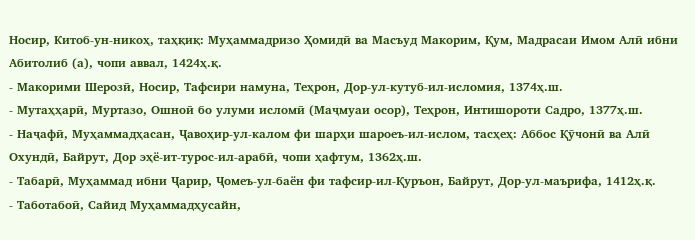Носир, Китоб-ун-никоҳ, таҳқиқ: Муҳаммадризо Ҳомидӣ ва Масъуд Макорим, Қум, Мадрасаи Имом Алӣ ибни Абитолиб (а), чопи аввал, 1424ҳ.қ.
- Макорими Шерозӣ, Носир, Тафсири намуна, Теҳрон, Дор-ул-кутуб-ил-исломия, 1374ҳ.ш.
- Мутаҳҳарӣ, Муртазо, Ошноӣ бо улуми исломӣ (Маҷмуаи осор), Теҳрон, Интишороти Садро, 1377ҳ.ш.
- Наҷафӣ, Муҳаммадҳасан, Ҷавоҳир-ул-калом фи шарҳи шароеъ-ил-ислом, тасҳеҳ: Аббос Қӯчонӣ ва Алӣ Охундӣ, Байрут, Дор эҳё-ит-турос-ил-арабӣ, чопи ҳафтум, 1362ҳ.ш.
- Табарӣ, Муҳаммад ибни Ҷарир, Ҷомеъ-ул-баён фи тафсир-ил-Қуръон, Байрут, Дор-ул-маърифа, 1412ҳ.қ.
- Таботабоӣ, Сайид Муҳаммадҳусайн,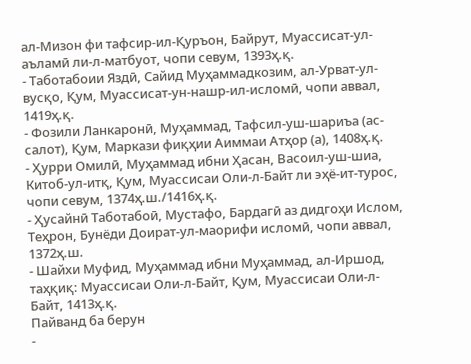ал-Мизон фи тафсир-ил-Қуръон, Байрут, Муассисат-ул-аъламӣ ли-л-матбуот, чопи севум, 1393ҳ.қ.
- Таботабоии Яздӣ, Сайид Муҳаммадкозим, ал-Урват-ул-вусқо, Қум, Муассисат-ун-нашр-ил-исломӣ, чопи аввал, 1419ҳ.қ.
- Фозили Ланкаронӣ, Муҳаммад, Тафсил-уш-шариъа (ас-салот), Қум, Маркази фиқҳии Аиммаи Атҳор (а), 1408ҳ.қ.
- Ҳурри Омилӣ, Муҳаммад ибни Ҳасан, Васоил-уш-шиа, Китоб-ул-итқ, Қум, Муассисаи Оли-л-Байт ли эҳё-ит-турос, чопи севум, 1374ҳ.ш./1416ҳ.қ.
- Ҳусайнӣ Таботабоӣ, Мустафо, Бардагӣ аз дидгоҳи Ислом, Теҳрон, Бунёди Доират-ул-маорифи исломӣ, чопи аввал, 1372ҳ.ш.
- Шайхи Муфид, Муҳаммад ибни Муҳаммад, ал-Иршод, таҳқиқ: Муассисаи Оли-л-Байт, Қум, Муассисаи Оли-л-Байт, 1413ҳ.қ.
Пайванд ба берун
-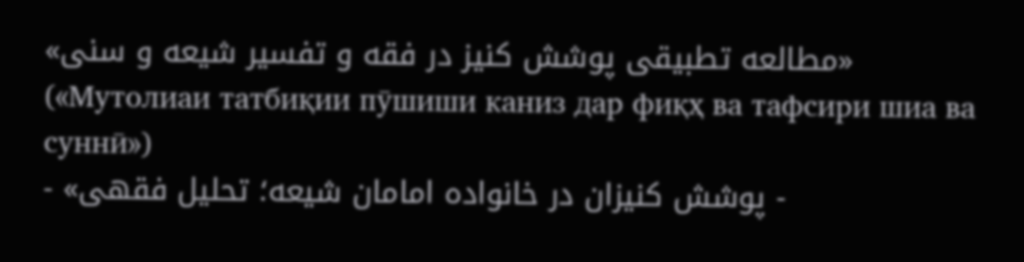«مطالعه تطبیقی پوشش کنیز در فقه و تفسیر شیعه و سنی» («Мутолиаи татбиқии пӯшиши каниз дар фиқҳ ва тафсири шиа ва суннӣ»)
- «پوشش کنیزان در خانواده امامان شیعه؛ تحلیل فقهی -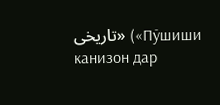تاریخی» («Пӯшиши канизон дар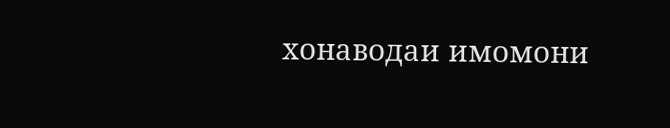хонаводаи имомони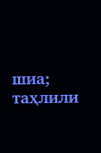шиа; таҳлили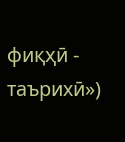фиқҳӣ - таърихӣ»)